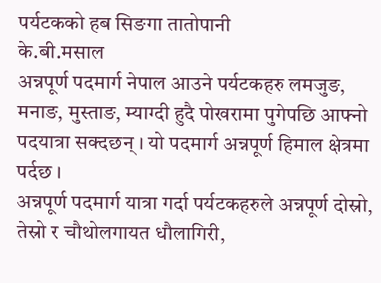पर्यटकको हब सिङगा तातोपानी
के.बी.मसाल
अन्नपूर्ण पदमार्ग नेपाल आउने पर्यटकहरु लमजुङ, मनाङ, मुस्ताङ, म्याग्दी हुदै पोखरामा पुगेपछि आफ्नो पदयात्रा सक्दछन् । यो पदमार्ग अन्नपूर्ण हिमाल क्षेत्रमा पर्दछ ।
अन्नपूर्ण पदमार्ग यात्रा गर्दा पर्यटकहरुले अन्नपूर्ण दोस्रो, तेस्रो र चौथोलगायत धौलागिरी,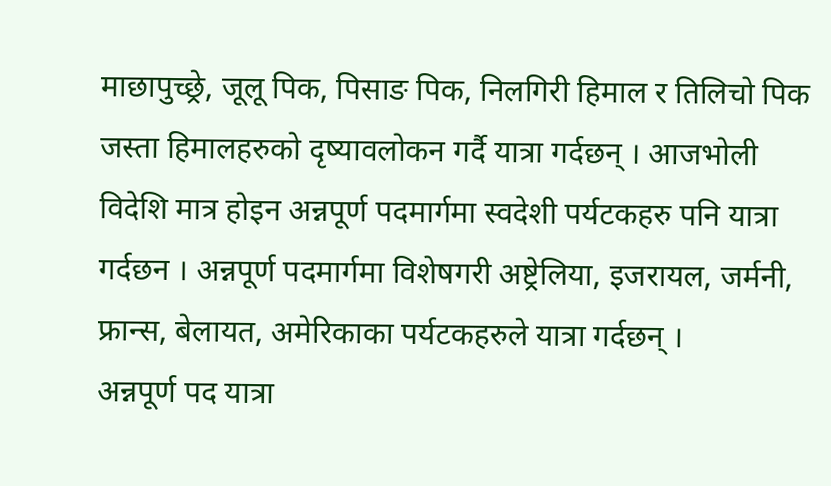माछापुच्छ्रे, जूलू पिक, पिसाङ पिक, निलगिरी हिमाल र तिलिचो पिक जस्ता हिमालहरुको दृष्यावलोकन गर्दै यात्रा गर्दछन् । आजभोली विदेशि मात्र होइन अन्नपूर्ण पदमार्गमा स्वदेशी पर्यटकहरु पनि यात्रा गर्दछन । अन्नपूर्ण पदमार्गमा विशेषगरी अष्ट्रेलिया, इजरायल, जर्मनी, फ्रान्स, बेलायत, अमेरिकाका पर्यटकहरुले यात्रा गर्दछन् ।
अन्नपूर्ण पद यात्रा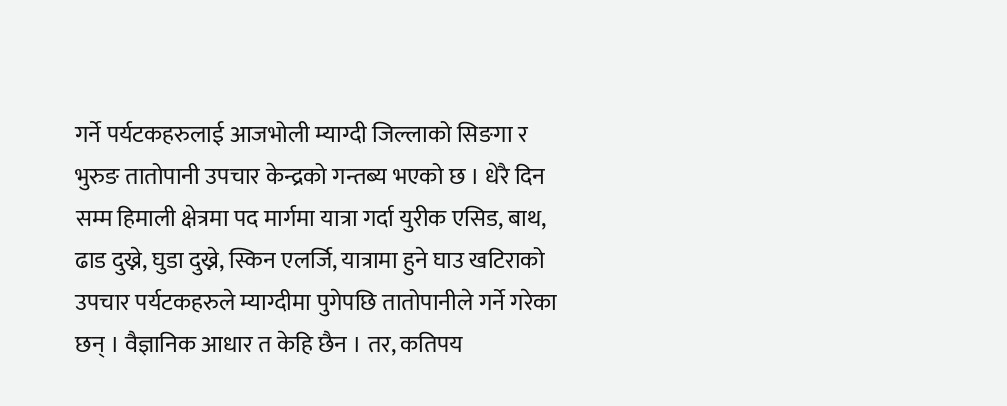गर्ने पर्यटकहरुलाई आजभोली म्याग्दी जिल्लाको सिङगा र भुरुङ तातोपानी उपचार केन्द्रको गन्तब्य भएको छ । धेरै दिन सम्म हिमाली क्षेत्रमा पद मार्गमा यात्रा गर्दा युरीक एसिड, बाथ, ढाड दुख्ने, घुडा दुख्ने, स्किन एलर्जि, यात्रामा हुने घाउ खटिराको उपचार पर्यटकहरुले म्याग्दीमा पुगेपछि तातोपानीले गर्ने गरेका छन् । वैज्ञानिक आधार त केहि छैन । तर, कतिपय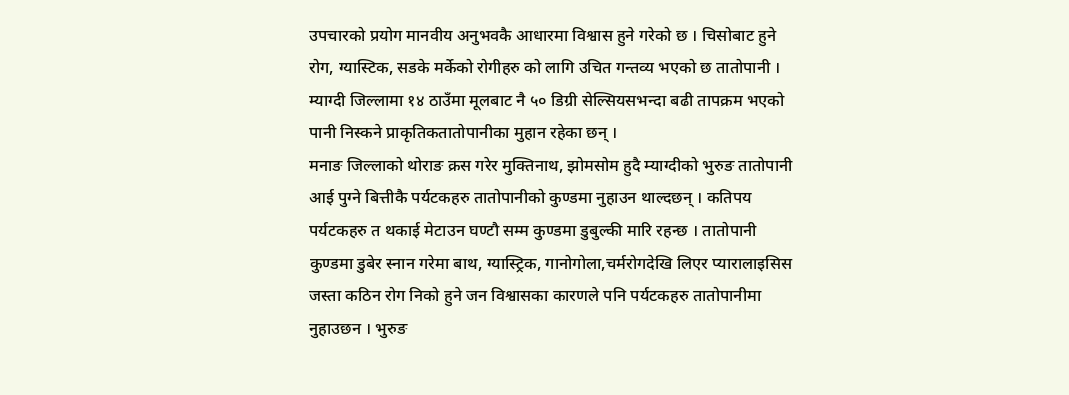उपचारको प्रयोग मानवीय अनुभवकै आधारमा विश्वास हुने गरेको छ । चिसोबाट हुने रोग, ग्यास्टिक, सडके मर्केको रोगीहरु को लागि उचित गन्तव्य भएको छ तातोपानी । म्याग्दी जिल्लामा १४ ठाउँमा मूलबाट नै ५० डिग्री सेल्सियसभन्दा बढी तापक्रम भएको पानी निस्कने प्राकृतिकतातोपानीका मुहान रहेका छन् ।
मनाङ जिल्लाको थोराङ क्रस गरेर मुक्तिनाथ, झोमसोम हुदै म्याग्दीको भुरुङ तातोपानी आई पुग्ने बित्तीकै पर्यटकहरु तातोपानीको कुण्डमा नुहाउन थाल्दछन् । कतिपय पर्यटकहरु त थकाई मेटाउन घण्टौ सम्म कुण्डमा डुबुल्की मारि रहन्छ । तातोपानी कुण्डमा डुबेर स्नान गरेमा बाथ, ग्यास्ट्रिक, गानोगोला,चर्मरोगदेखि लिएर प्यारालाइसिस जस्ता कठिन रोग निको हुने जन विश्वासका कारणले पनि पर्यटकहरु तातोपानीमा नुहाउछन । भुरुङ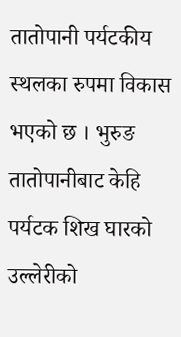तातोपानी पर्यटकीय स्थलका रुपमा विकास भएको छ । भुरुङ तातोपानीबाट केहि पर्यटक शिख घारको उल्लेरीको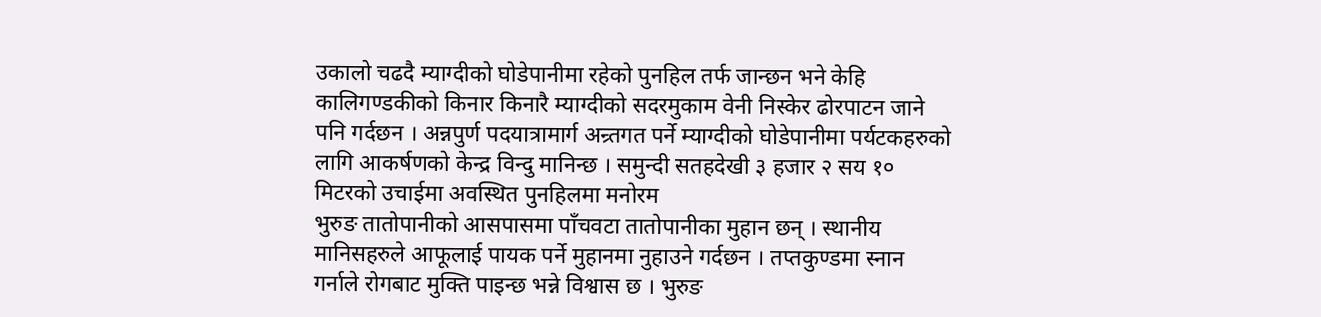उकालो चढदै म्याग्दीको घोडेपानीमा रहेको पुनहिल तर्फ जान्छन भने केहि कालिगण्डकीको किनार किनारै म्याग्दीको सदरमुकाम वेनी निस्केर ढोरपाटन जाने पनि गर्दछन । अन्नपुर्ण पदयात्रामार्ग अन्र्तगत पर्ने म्याग्दीको घोडेपानीमा पर्यटकहरुको लागि आकर्षणको केन्द्र विन्दु मानिन्छ । समुन्दी सतहदेखी ३ हजार २ सय १० मिटरको उचाईमा अवस्थित पुनहिलमा मनोरम
भुरुङ तातोपानीको आसपासमा पाँचवटा तातोपानीका मुहान छन् । स्थानीय मानिसहरुले आफूलाई पायक पर्ने मुहानमा नुहाउने गर्दछन । तप्तकुण्डमा स्नान गर्नाले रोगबाट मुक्ति पाइन्छ भन्ने विश्वास छ । भुरुङ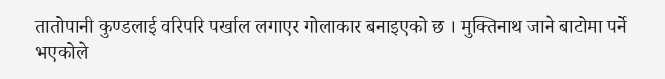तातोपानी कुण्डलाई वरिपरि पर्खाल लगाएर गोलाकार बनाइएको छ । मुक्तिनाथ जाने बाटोमा पर्ने भएकोले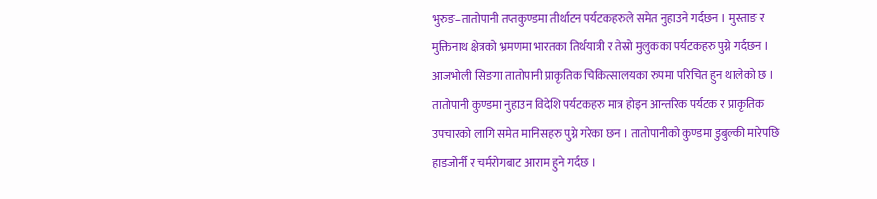भुरुङ–तातोपानी तप्तकुण्डमा तीर्थाटन पर्यटकहरुले समेत नुहाउने गर्दछन । मुस्ताङ र मुक्तिनाथ क्षेत्रको भ्रमणमा भारतका तिर्थयात्री र तेस्रो मुलुकका पर्यटकहरु पुग्ने गर्दछन ।
आजभोली सिङगा तातोपानी प्राकृतिक चिकित्सालयका रुपमा परिचित हुन थालेको छ । तातोपानी कुण्डमा नुहाउन विदेशि पर्यटकहरु मात्र होइन आन्तरिक पर्यटक र प्राकृतिक उपचारको लागि समेत मानिसहरु पुग्ने गरेका छन । तातोपानीको कुण्डमा डुबुल्की मारेपछि हाडजोर्नी र चर्मरोगबाट आराम हुने गर्दछ ।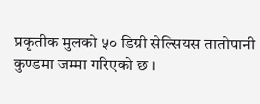प्रकृतीक मुलको ५० डिग्री सेल्सियस तातोपानी कुण्डमा जम्मा गरिएको छ ।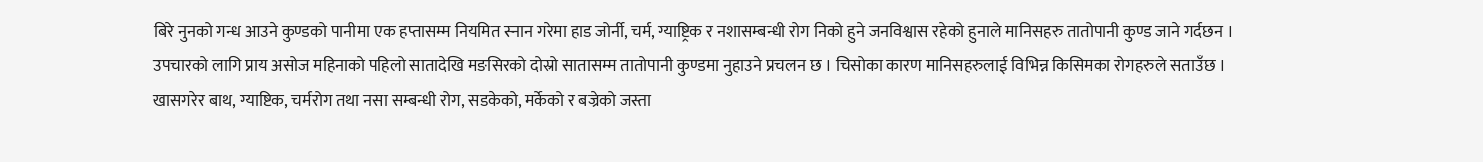बिरे नुनको गन्ध आउने कुण्डको पानीमा एक हप्तासम्म नियमित स्नान गरेमा हाड जोर्नी, चर्म, ग्याष्ट्रिक र नशासम्बन्धी रोग निको हुने जनविश्वास रहेको हुनाले मानिसहरु तातोपानी कुण्ड जाने गर्दछन । उपचारको लागि प्राय असोज महिनाको पहिलो सातादेखि मङसिरको दोस्रो सातासम्म तातोपानी कुण्डमा नुहाउने प्रचलन छ । चिसोका कारण मानिसहरुलाई विभिन्न किसिमका रोगहरुले सताउँछ । खासगरेर बाथ, ग्याष्टिक, चर्मरोग तथा नसा सम्बन्धी रोग, सडकेको, मर्केको र बज्रेको जस्ता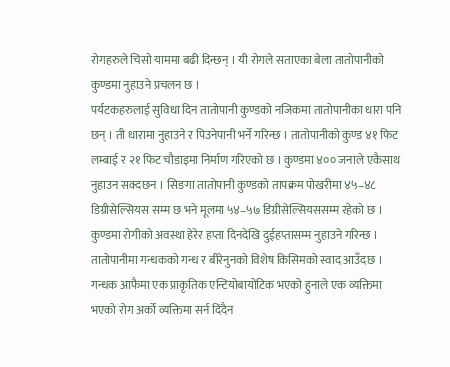रोगहरुले चिसो याममा बढी दिन्छन् । यी रोगले सताएका बेला तातोपानीको कुण्डमा नुहाउने प्रचलन छ ।
पर्यटकहरुलाई सुविधा दिन तातोपानी कुण्डको नजिकमा तातोपानीका धारा पनि छन् । ती धारामा नुहाउने र पिउनेपानी भर्ने गरिन्छ । तातोपानीको कुण्ड ४१ फिट लम्बाई र २१ फिट चौडाइमा निर्माण गरिएको छ । कुण्डमा ४०० जनाले एकैसाथ नुहाउन सक्दछन । सिङगा तातोपानी कुण्डको तापक्रम पोखरीमा ४५–४८ डिग्रीसेल्सियस सम्म छ भने मूलमा ५४–५७ डिग्रीसेल्सियससम्म रहेको छ । कुण्डमा रोगीको अवस्था हेरेर हप्ता दिनदेखि दुईहप्तासम्म नुहाउने गरिन्छ । तातोपानीमा गन्धकको गन्ध र बीरेनुनको विशेष किसिमको स्वाद आउँदछ । गन्धक आफैमा एक प्राकृतिक एन्टियोबायोटिक भएको हुनाले एक व्यक्तिमा भएको रोग अर्को व्यक्तिमा सर्न दिंदैन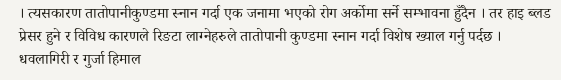। त्यसकारण तातोपानीकुण्डमा स्नान गर्दा एक जनामा भएको रोग अर्कोमा सर्ने सम्भावना हुँदैन । तर हाइ ब्लड प्रेसर हुने र विविध कारणले रिङटा लाग्नेहरुले तातोपानी कुण्डमा स्नान गर्दा विशेष ख्याल गर्नु पर्दछ ।
धवलागिरी र गुर्जा हिमाल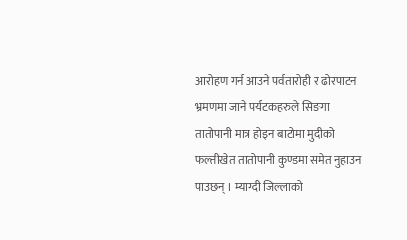आरोहण गर्न आउने पर्वतारोही र ढोरपाटन भ्रमणमा जाने पर्यटकहरुले सिङगा तातोपानी मात्र होइन बाटोमा मुदीको फल्तीखेत तातोपानी कुण्डमा समेत नुहाउन पाउछन् । म्याग्दी जिल्लाको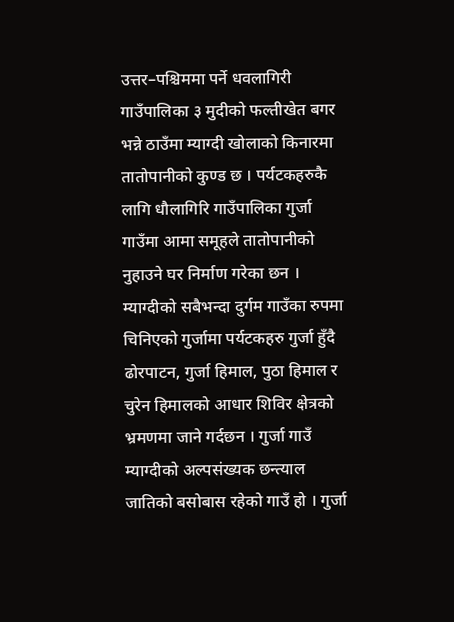उत्तर–पश्चिममा पर्ने धवलागिरी गाउँपालिका ३ मुदीको फल्तीखेत बगर भन्ने ठाउँमा म्याग्दी खोलाको किनारमा तातोपानीको कुण्ड छ । पर्यटकहरुकै लागि धौलागिरि गाउँपालिका गुर्जा गाउँमा आमा समूहले तातोपानीको नुहाउने घर निर्माण गरेका छन । म्याग्दीको सबैभन्दा दुर्गम गाउँका रुपमा चिनिएको गुर्जामा पर्यटकहरु गुर्जा हुँदै ढोरपाटन, गुर्जा हिमाल, पुठा हिमाल र चुरेन हिमालको आधार शिविर क्षेत्रको भ्रमणमा जाने गर्दछन । गुर्जा गाउँ म्याग्दीको अल्पसंख्यक छन्त्याल जातिको बसोबास रहेको गाउँ हो । गुर्जा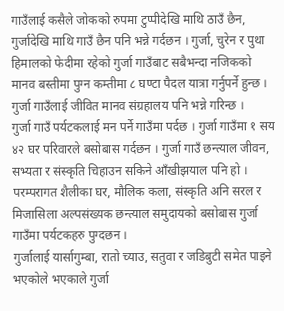गाउँलाई कसैले जोकको रुपमा टुप्पीदेखि माथि ठाउँ छैन, गुर्जादेखि माथि गाउँ छैन पनि भन्ने गर्दछन । गुर्जा, चुरेन र पुथा हिमालको फेदीमा रहेको गुर्जा गाउँबाट सबैभन्दा नजिकको मानव बस्तीमा पुग्न कम्तीमा ८ घण्टा पैदल यात्रा गर्नुपर्ने हुन्छ । गुर्जा गाउँलाई जीवित मानव संग्रहालय पनि भन्ने गरिन्छ ।
गुर्जा गाउँ पर्यटकलाई मन पर्ने गाउँमा पर्दछ । गुर्जा गाउँमा १ सय ४२ घर परिवारले बसोबास गर्दछन । गुर्जा गाउँ छन्त्याल जीवन, सभ्यता र संस्कृति चिहाउन सकिने आँखीझयाल पनि हो । परम्परागत शैलीका घर, मौलिक कला, संस्कृति अनि सरल र मिजासिला अल्पसंख्यक छन्त्याल समुदायको बसोबास गुर्जा गाउँमा पर्यटकहरु पुग्दछन ।
गुर्जालाई यार्सागुम्बा, रातो च्याउ, सतुवा र जडिबुटी समेत पाइने भएकोले भएकाले गुर्जा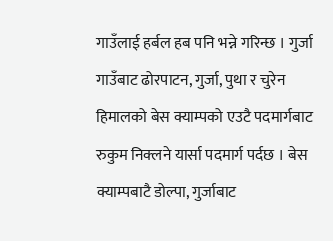गाउँलाई हर्बल हब पनि भन्ने गरिन्छ । गुर्जा गाउँबाट ढोरपाटन, गुर्जा, पुथा र चुरेन हिमालको बेस क्याम्पको एउटै पदमार्गबाट रुकुम निक्लने यार्सा पदमार्ग पर्दछ । बेस क्याम्पबाटै डोल्पा, गुर्जाबाट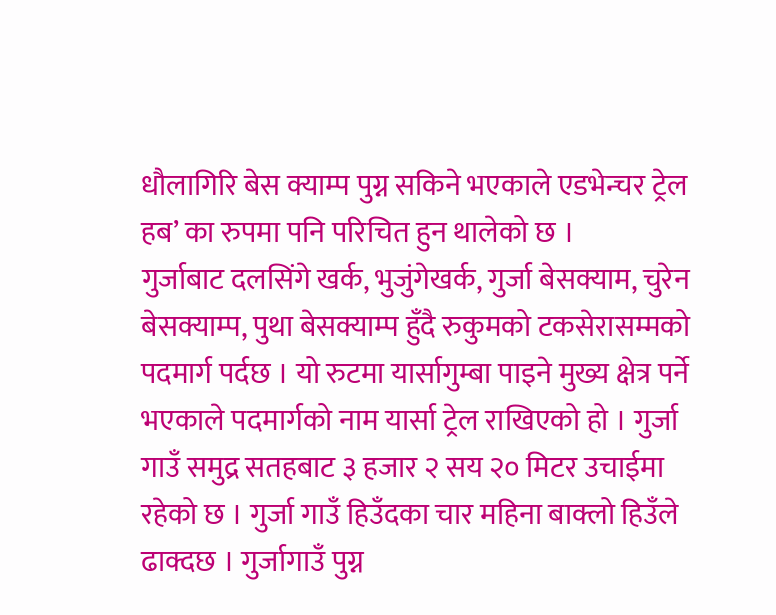धौलागिरि बेस क्याम्प पुग्न सकिने भएकाले एडभेन्चर ट्रेल हब’ का रुपमा पनि परिचित हुन थालेको छ ।
गुर्जाबाट दलसिंगे खर्क, भुजुंगेखर्क, गुर्जा बेसक्याम, चुरेन बेसक्याम्प, पुथा बेसक्याम्प हुँदै रुकुमको टकसेरासम्मको पदमार्ग पर्दछ । यो रुटमा यार्सागुम्बा पाइने मुख्य क्षेत्र पर्ने भएकाले पदमार्गको नाम यार्सा ट्रेल राखिएको हो । गुर्जा गाउँ समुद्र सतहबाट ३ हजार २ सय २० मिटर उचाईमा रहेको छ । गुर्जा गाउँ हिउँदका चार महिना बाक्लो हिउँले ढाक्दछ । गुर्जागाउँ पुग्न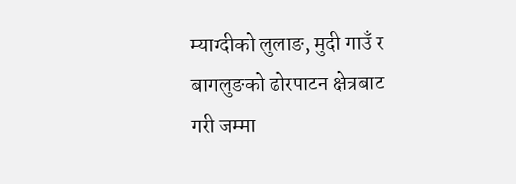म्याग्दीको लुलाङ, मुदी गाउँ र बागलुङको ढोरपाटन क्षेत्रबाट गरी जम्मा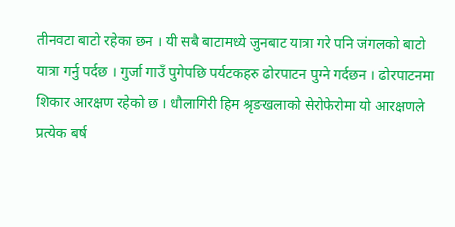तीनवटा बाटो रहेका छन । यी सबै बाटामध्ये जुनबाट यात्रा गरे पनि जंगलको बाटो यात्रा गर्नु पर्दछ । गुर्जा गाउँ पुगेपछि पर्यटकहरु ढोरपाटन पुग्ने गर्दछन । ढोरपाटनमा शिकार आरक्षण रहेको छ । धौलागिरी हिम श्रृङखलाको सेरोफेरोमा यो आरक्षणले प्रत्येक बर्ष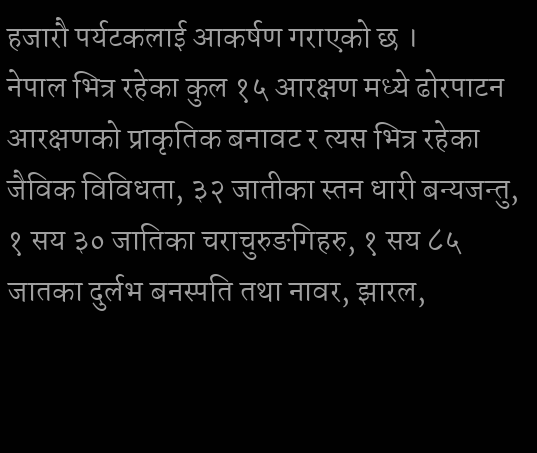हजारौ पर्यटकलाई आकर्षण गराएको छ ।
नेपाल भित्र रहेका कुल १५ आरक्षण मध्ये ढोरपाटन आरक्षणको प्राकृतिक बनावट र त्यस भित्र रहेका जैविक विविधता, ३२ जातीका स्तन धारी बन्यजन्तु, १ सय ३० जातिका चराचुरुङगिहरु, १ सय ८५ जातका दुर्लभ बनस्पति तथा नावर, झारल,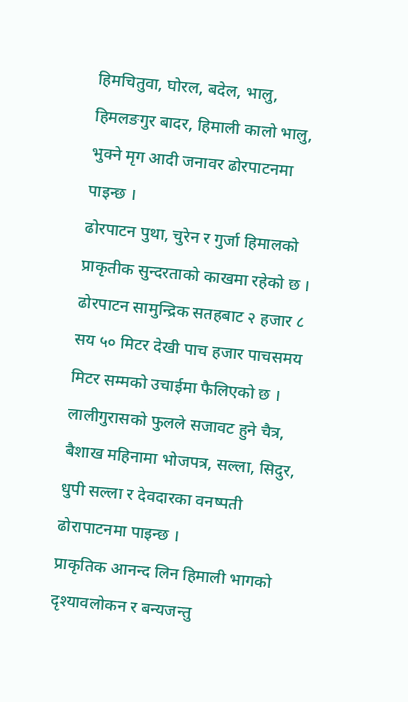हिमचितुवा, घोरल, बदेल, भालु, हिमलङगुर बादर, हिमाली कालो भालु, भुक्ने मृग आदी जनावर ढोरपाटनमा पाइन्छ ।
ढोरपाटन पुथा, चुरेन र गुर्जा हिमालको प्राकृतीक सुन्दरताको काखमा रहेको छ । ढोरपाटन सामुन्द्रिक सतहबाट २ हजार ८ सय ५० मिटर देखी पाच हजार पाचसमय मिटर सम्मको उचाईमा फैलिएको छ । लालीगुरासको फुलले सजावट हुने चैत्र, बैशाख महिनामा भोजपत्र, सल्ला, सिदुर, धुपी सल्ला र देवदारका वनष्पती ढोरापाटनमा पाइन्छ ।
प्राकृतिक आनन्द लिन हिमाली भागको दृश्यावलोकन र बन्यजन्तु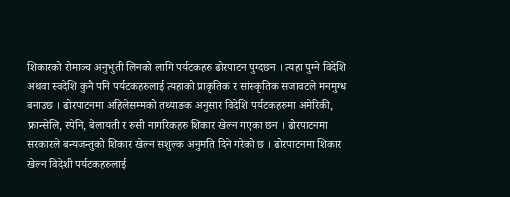शिकारको रोमाञ्च अनुभुती लिनको लागि पर्यटकहरु ढोरपाटन पुग्दछन । त्यहा पुग्ने विदेशि अथवा स्वदेशि कुनै पनि पर्यटकहरुलाई त्यहाको प्राकृतिक र सांस्कृतिक सजावटले मनमुग्ध बनाउछ । ढोरपाटनमा अहिलेसम्मको तथ्याङक अनुसार विदेशि पर्यटकहरुमा अमेरिकी, फ्रान्सेलि, स्पेनि, बेलायती र रुसी नागरिकहरु शिकार खेल्न गएका छन । ढोरपाटनमा सरकारले बन्यजन्तुको शिकार खेल्न सशुल्क अनुमति दिने गरेको छ । ढोरपाटनमा शिकार खेल्न विदेशी पर्यटकहरुलाई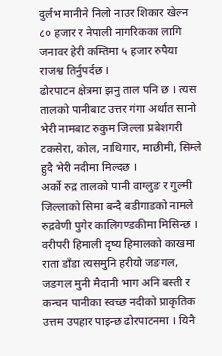दुर्लभ मानीने निलो नाउर शिकार खेल्न ८० हजार र नेपाली नागरिकका लागि जनावर हेरी कम्तिमा ५ हजार रुपैया राजश्व तिर्नुपर्दछ ।
ढोरपाटन क्षेत्रमा झनु ताल पनि छ । त्यस तालको पानीबाट उत्तर गंगा अर्थात सानो भेरी नामबाट रुकुम जिल्ला प्रबेशगरी टकसेरा, कोल, नाथिगार, माछीमी, सिम्ले हुदै भेरी नदीमा मिल्दछ ।
अर्को रुद्र तालको पानी वाग्लुङ र गुल्मी जिल्लाको सिमा बन्दै बडीगाडको नामले रुद्रवेणी पुगेर कालिगण्डकीमा मिसिन्छ । वरीपरी हिमाली दृष्य हिमालको काखमा राता डाँडा त्यसमुनि हरीयो जङगल, जङगल मुनी मैदानी भाग अनि बस्ती र कन्चन पानीका स्वच्छ नदीको प्राकृतिक उत्तम उपहार पाइन्छ ढोरपाटनमा । यिनै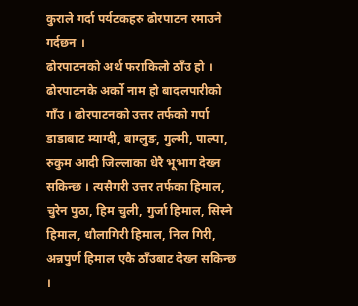कुराले गर्दा पर्यटकहरु ढोरपाटन रमाउने गर्दछन ।
ढोरपाटनको अर्थ फराकिलो ठाँउ हो । ढोरपाटनके अर्को नाम हो बादलपारीको गाँउ । ढोरपाटनको उत्तर तर्फको गर्पा डाडाबाट म्याग्दी, बाग्लुङ, गुल्मी, पाल्पा, रुकुम आदी जिल्लाका धेरै भूभाग देख्न सकिन्छ । त्यसैगरी उत्तर तर्फका हिमाल, चुरेन पुठा, हिम चुली, गुर्जा हिमाल, सिस्ने हिमाल, धौलागिरी हिमाल, निल गिरी, अन्नपुर्ण हिमाल एकै ठाँउबाट देख्न सकिन्छ ।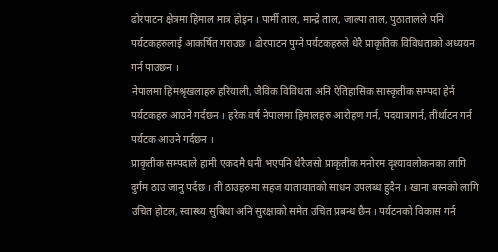ढोरपाटन क्षेत्रमा हिमाल मात्र होइन । पार्मी ताल, मान्द्रे ताल, जाल्पा ताल, पुठातालले पनि पर्यटकहरुलाई आकर्षित गराउछ । ढोरपाटन पुग्ने पर्यटकहरुले धेरै प्राकृतिक विविधताको अध्ययन गर्न पाउछन ।
नेपालमा हिमश्रृखलाहरु हरियाली, जैविक विविधता अनि ऐतिहासिक सास्कृतीक सम्पदा हेर्न पर्यटकहरु आउने गर्दछन । हरेक वर्ष नेपालमा हिमालहरु आरोहण गर्न, पदयात्रागर्न, तीर्थाटन गर्न पर्यटक आउने गर्दछन ।
प्राकृतीक सम्पदाले हामी एकदमै धनी भएपनि धेरैजसो प्राकृतीक मनोरम दृश्यावलोकनका लागि दुर्गम ठाउ जानु पर्दछ । ती ठाउहरुमा सहज यातायातको साधन उपलब्ध हुदैन । खाना बस्नको लागि उचित होटल, स्वास्थ्य सुबिधा अनि सुरक्षाको समेत उचित प्रबन्ध छैन । पर्यटनको विकास गर्न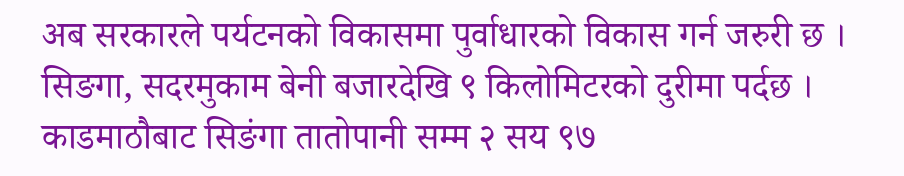अब सरकारले पर्यटनको विकासमा पुर्वाधारको विकास गर्न जरुरी छ ।
सिङगा, सदरमुकाम बेनी बजारदेखि ९ किलोमिटरको दुरीमा पर्दछ । काडमाठौबाट सिङंगा तातोपानी सम्म २ सय ९७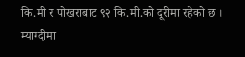कि.मी र पोखराबाट ९२ कि.मी.को दूरीमा रहेको छ । म्याग्दीमा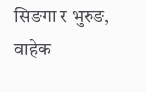सिङगा र भुरुङ, वाहेक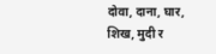दोवा, दाना, घार, शिख, मुदी र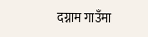दग्नाम गाउँमा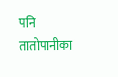पनि तातोपानीका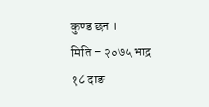कुण्ड छन ।
मिति – २०७५ भाद्र १८ दाङ